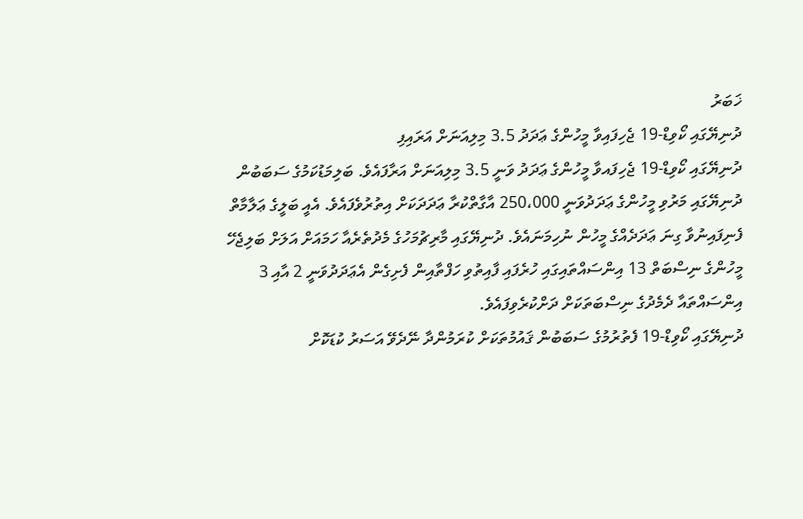ޚަބަރު
ދުނިޔޭގައި ކޯވިޑް-19 ޖެހިފައިވާ މީހުންގެ ޢަދަދު 3.5 މިލިއަނަށް އަރައިފި
ދުނިޔޭގައި ކޯވިޑް-19 ޖެހިފައވާ މީހުންގެ ޢަދަދު ވަނީ 3.5 މިލިއަނަށް އަރާފައެވެ. ބަލިމަޑުކަމުގެ ސަބަބުން ދުނިޔޭގައި މަރުވި މީހުންގެ ޢަދަދުވަނީ 250،000 އާގާތްކުރާ ޢަދަދަކަށް އިތުރުވެފައެވެ. އެއީ ބަލީގެ ޢަލާމާތް ފެނިފައިނުވާ ގިނަ ޢަދަދެއްގެ މީހުން ނުހިމަނައެވެ. ދުނިޔޭގައި މާރިޗުމަހުގެ މެދުތެރެއާ ހަމައަށް އަލަށް ބަލިޖެހޭ މީހުންގެ ނިސްބަތް 13 އިންސައްތައިގައި ހުރެފައި ފާއިތުވި ހަފްތާއިން ފެށިގެން އެޢަދަދުވަނީ 2 އާއި 3 އިންސައްތައާ ދެމެދުގެ ނިސްބަތަކަށް ދަށްކުރެވިފައެވެ.
ދުނިޔޭގައި ކޯވިޑް-19 ފެތުރުމުގެ ސަބަބުން ޤައުމުތަކަށް ކުރަމުންދާ ނޭދެވޭ އަސަރު ކުޑަކޮށް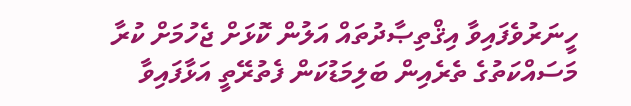ހީނަރުވެފައިވާ އިޤްތިޞާދުތައް އަލުން ކޮޅަށް ޖެހުމަށް ކުރާ މަސައްކަތުގެ ތެރެއިން ބަލިމަޑުކަން ފެތުރޭތީ އަޅާފައިވާ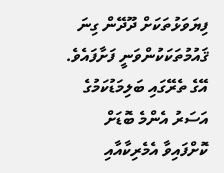ފިޔަވަޅުތަކަށް ދޫދޭން ގިނަ ޤައުމުތަކަކުންވަނީ ފަށާފައެވެ. އޭގެ ތެރޭގައި ބަލިމަޑުކަމުގެ އަސަރު އެންމެ ބޮޑަށް ކޮށްފައިވާ އެމެރިކާއާއި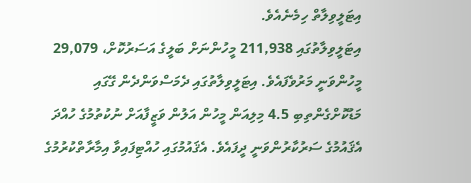އިޓަލީވިލާތް ހިމެނެއެވެ.
އިޓަލީވިލާތުގައި 211,938 މީހުންނަށް ބަލީގެ އަސަރުކޮށް، 29,079 މީހުންވަނީ މަރުވެފައެވެ. އިޓަލީވިލާތުގައި ދެމަސްވަންދެން ގޭގައި މަޑުކޮށްގެންތިބި 4.5 މިލިއަން މީހުން އަލުން ވަޒީފާއަށް ނުކުތުމުގެ ހުއްދަ އެޤައުމުގެ ސަރުކާރުންވަނީ ދީފައެވެ. އެޤައުމުގައި ހުއްޓިފައިވާ އިމާރާތްކުރުމުގެ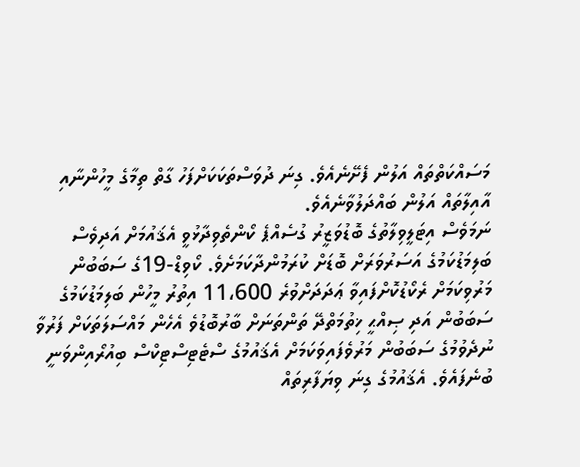މަސައްކަތްތައް އަލުން ފެށޭނެއެވެ. ގިނަ ދުވަސްތަކަކަށްފަހު ގާތް ތިމާގެ މީހުންނާއި އާއިލާތައް އަލުން ބައްދަލުވާނެއެވެ.
ނަމަވެސް އިޓަލީވިލާތުގެ ބޮޑުވަޒީރު ގުސެއްޕެ ކޯންތެވިދާޅުވީ އެޤައުމަށް އަދިވެސް ބަލިމަޑުކަމުގެ އަސަރުވަރަށް ބޮޑަށް ކުރަމުންދާކަމަށެވެ. ކޯވިޑް-19ގެ ސަބަބުން މަރުވިކަމަށް ރެކޯޑުކޮށްފައިވާ ޢަދަދަށްވުރެ 11،600 އިތުރު މީހުން ބަލިމަޑުކަމުގެ ސަބަބުން އަދި ޞިއްޙީ ޚިތުމަތްދޭ ތަންތަނަށް ބާރުބޮޑުވެ އެހެން މައްސަލަތަކަށް ފަރުވާ ނުދެވުމުގެ ސަބަބުން މަރުވެފައިވަކަމަށް އެޤައުމުގެ ސްޓެޓިސްޓިކްސް ބިއުރޯއިންވަނީ ބުނެފައެވެ. އެޤައުމުގެ ގިނަ ވިޔަފާރިތައް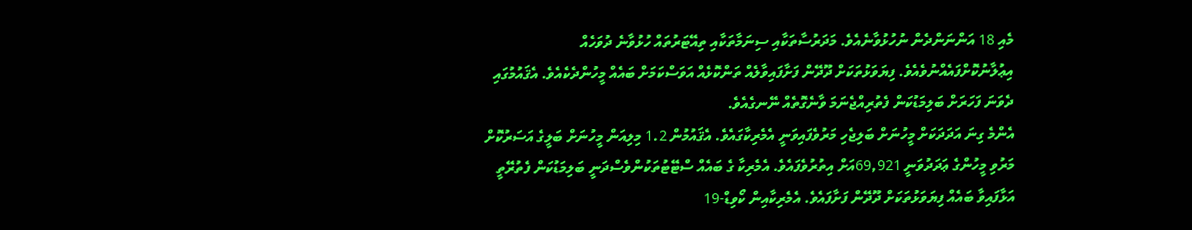މެއި 18 އަންނަންދެން ނުހުޅުވާނެއެވެ. މަދަރުސާތަކާއި ސިނަމާތަކާއި ތިއޭޓަރުތައް ހުޅުވާނެ ދުވަހެއް އިޢުލާނުކޮށްފައެއްނުވެއެވެ. ފިޔަވަޅުތަކަށް ދޫދޭން ފަށާފައިވާލެއް ތަންކޮޅެއް އަވަސްކަމަށް ބައެއް މީހުންދެކެއެވެ. އެޤައުމުގައި ދެވަނަ ފަހަރަށް ބަލިމަޑުކަން ފެތުރިއްޖެނަމަ ވާނެގޮތެއް ނޭނގެއެވެ.
އެންމެ ގިނަ އަދަދަކަށް މީހުނަށް ބަލިޖެހި މަރުވެފައިވަނީ އެމެރިކާގައެވެ. އެޤައުމުން 1.2 މިލިއަން މީހުނަށް ބަލީގެ އަސަރުކޮށް މަރުވި މީހުންގެ ޢަދަދުވަނީ 69,921އަށް އިތުރުވެފައެވެ. އެމެރިކާ ގެ ބައެއް ސްޓޭޓުތަކުންވެސްދަނީ ބަލިމަޑުކަން ފެތުރޭތީ އަޅާފައިވާ ބައެއް ފިޔަވަޅުތަކަށް ދޫދޭން ފަށާފައެވެ. އެމެރިކާއިން ކޯވިޑް-19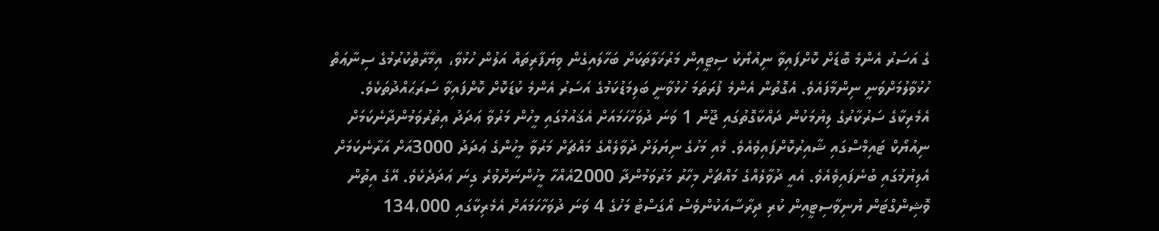ގެ އަސަރު އެންމެ ބޮޑަށް ކޮށްފައިވާ ނިއުޔޯކު ސިޓީއިން މަރުޚަލާތަކަށް ބަހާލައިގެން ވިޔަފާރިތައް އަލުން ހުޅުވާ، އިމާރާތްކުރުމުގެ ސިނާޢަތް ހުޅުވާލުމަށްވަނީ ނިންމާފައެވެ. އެގޮތުން އެންމެ ފުރަތަމަ ހުޅުވާނީ ބަލިމަޑުކަމުގެ އަސަރު އެންމެ ކުޑަކޮށް ކޮށްފައިވާ ސަރަޙައްދުތަކެވެ.
އެމެރިކާގެ ސަރުކާރުގެ ލިޔުމަކުން ދައްކާގޮތުގައި ޖޫން 1 ވަނަ ދުވަހާހަމައަށް އެޤައުމުގައި މީހުން މަރުވާ ޢަދަދު އިތުރުވަމުންދާނެކަމަށް ނިއުޔޯކް ޓައިމްސްގައި ޝާއިރުކޮށްފައިވެއެވެ. މެއި މަހުގެ ނިޔަލަށް ދުވާލެއްގެ މައްޗަށް މަރުވާ މީހުންގެ ޢަދަދު 3000އަށް އަރާނެކަމަށް އެލިޔުމުގައި ބުނެފައިވެއެވެ. އެއީ ދުވާލެއްގެ މައްޗަށް މިހާރު މަރުވަމުންދާ 2000އެއްހާ މީހުންނަށްވުރެ ގިނަ ޢަދަދެކެވެ. އޭގެ އިތުން ވޮޝިންގްޓަން ޔުނިވާސިޓީއިން ކުރި ދިރާސާއަކުންވެސް އޯގަސްޓު މަހުގެ 4 ވަނަ ދުވަހާހަމައަށް އެމެރިކާގައި 134،000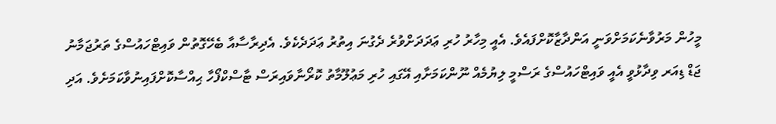މީހުން މަރުވާނެކަމަށްވަނީ އަންދާޒާކޮށްފައެވެ. އެއީ މިހާރު ހުރި ޢަދަދަށްވުރެ ދެގުނަ އިތުރު ޢަދަދެކެވެ. އެދިރާސާއާ ބެހޭގޮތުން ވައިޓްހައުސްގެ ތަރުޖަމާނު ޖަޑް ޑިއަރ ވިދާޅުވީ އެއީ ވައިޓްހައުސްގެ ރަސްމީ ލިޔުމެއް ނޫންކަމަށާއި އޭގައި ހުރި މަޢުލޫމާތު ކޮރޯނާވައިރަސް ޓާސްކްފޯހާ ޙިއްސާކޮށްފައިނުވާކަމަށެވެ. އަދި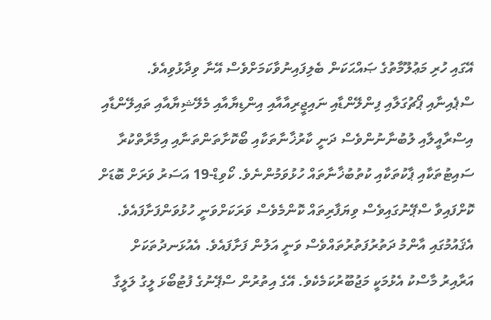އޭގައި ހުރި މަޢުލޫމާތުގެ ޞައްޙަކަން ބެލިފައިނުވާކަމަށްވެސް އޭނާ ވިދާޅުވިއެވެ.
ސްޕެއިނާއި ޕޯޗުގަލާއި ފިންލޭންޑާއި ނައިޖީރިއާއާއި އިންޑިޔާއާއި މެލޭޝިޔާއާއި ތައިލޭންޑާއި އިސްރާއީލާއި ލުބުނާނުންވެސް ދަނީ ކާރުޚާނާތަކާއި ބޯކޮށާތަންތަނާއި އިމާރާތްކުރާ ސައިޓުތަކާއި ޕާކުތަކާއި ކުތުބުޚާނާތައް ހުޅުވަމުންނެވެ. ކޯވިޑް-19 އަސަރު ވަރަށް ބޮޑަށް ކޮށްފައިވާ ސްޕޭނުގައިވެސް ވިޔަފާރިތައް ކޮންމެވެސް ވަރަކަށްވަނީ ހުޅުވަންފަށާފައެވެ. އެޤައުމުގައި އާންމު ދަތުރުފަތުރުތައްވެސް ވަނީ އަލުން ފަށާފައެވެ. އެއުޅަނދުތަކަށް އަރާއިރު މާސްކު އެޅުމަކީ މަޖުބޫރުކަމެކެވެ. އޭގެ އިތުރުން ސްޕޭނުގެ ފުޓުބޯޅަ ލީގު ލަލީގާ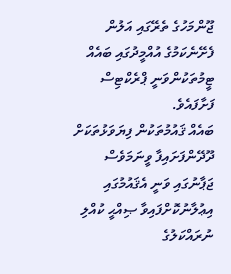ޖޫންމަހުގެ ތެރޭގައި އަލުން ފެށޭނެކަމުގެ އުއްމީދުގައި ބައެއް ޓީމުތަކުންވަނީ ޕްރެކްޓިސް ފަށާފައެވެ.
ބައެއް ޤައުމުތަކުން ފިޔަވަޅުތަކަށް ދޫދޭންފަށައިފާ ވީނަމަވެސް ޖަޕާނުގައި ވަނީ އެޤައުމުގައި އިޢުލާނުކޮށްފައިވާ ޞިއްޙީ ކުއްލި ނުރައްކަލުގެ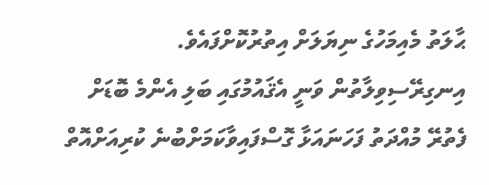ޙާލަތު މެއިމަހުގެ ނިޔަލަށް އިތުރުކޮށްފައެވެ. އިނގިރޭސިވިލާތުން ވަނީ އެޤައުމުގައި ބަލި އެންމެ ބޮޑަށް ފެތުރޭ މުއްދަތު ފަހަނައަޅާ ގޮސްފައިވާކަމަށްބުނެ ކުރިއަށްއޮތް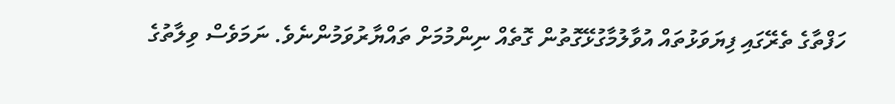ހަފްތާގެ ތެރޭގައި ފިޔަވަޅުތައް އުވާލުމާގުޅޭގޮތުން ގޮތެއް ނިންމުމަށް ތައްޔާރުވަމުންނެވެ. ނަމަވެސް ވިލާތުގެ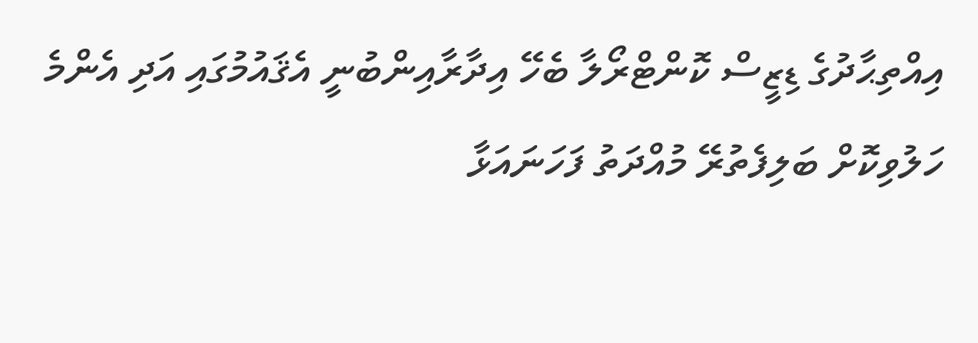އިއްތިޙާދުގެ ޑިޒީސް ކޮންޓްރޯލާ ބެހޭ އިދާރާއިންބުނީ އެޤައުމުގައި އަދި އެންމެ ހަލުވިކޮށް ބަލިފެތުރޭ މުއްދަތު ފަހަނައަޅާ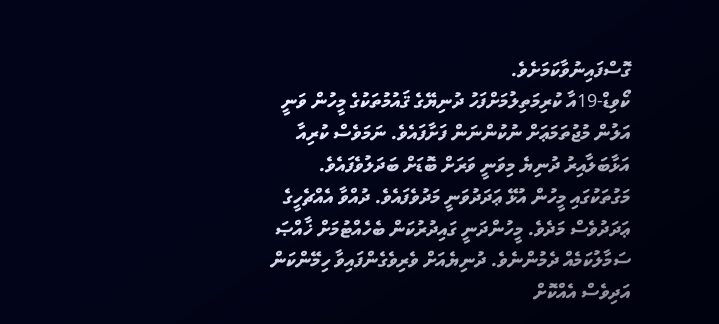ގޮސްފައިނުވާކަމަށެވެ.
ކޯވިޑް-19އާ ކުރިމަތިލުމަށްފަހު ދުނިޔޭގެ ޤައުމުތަކުގެ މީހުން ވަނީ އަލުން މުޖުތަމަޢަށް ނުކުންނަން ފަށާފައެވެ. ނަމަވެސް ކުރިއާ އަޅާބަލާއިރު ދުނިޔެ މިވަނީ ވަރަށް ބޮޑަށް ބަދަލުވެފައެވެ. މަގުތަކުގައި މީހުން އުޅޭ ޢަދަދުވަނީ މަދުވެފައެވެ. ދުއްވާ އެއްޗެހީގެ ޢަދަދުވެސް މަދެވެ. މީހުންދަނީ ގައިދުރުކަން ބެހެއްޓުމަށް ޚާއްޞަ ސަމާލުކަމެއް ދެމުންނެވެ. ދުނިޔެއަށް ވެރިވެގެންފައިވާ ހިމޭންކަން އަދިވެސް އެއްކޮށް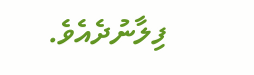ފިލާނުދެއެވެ.